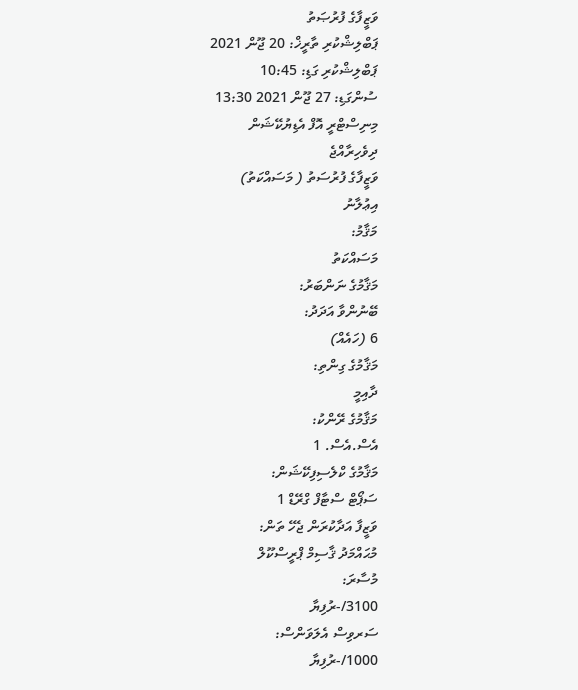ވަޒީފާގެ ފުރުޞަތު
ޕަބްލިޝްކުރި ތާރީޚް: 20 ޖޫން 2021
ޕަބްލިޝްކުރި ގަޑި: 10:45
ސުންގަޑި: 27 ޖޫން 2021 13:30
މިނިސްޓްރީ އޮފް އެޑިޔުކޭޝަން
ދިވެހިރާއްޖެ
ވަޒީފާގެ ފުރުސަތު ( މަސައްކަތު)
އިޢުލާނު
މަޤާމު:
މަސައްކަތު
މަޤާމުގެ ނަންބަރު:
ބޭނުންވާ އަދަދު:
6 (ހައެއް)
މަޤާމުގެ ގިންތި:
ދާއިމީ
މަޤާމުގެ ރޭންކު:
އެސް.އެސް. 1
މަޤާމުގެ ކްލެސިފިކޭޝަން:
ސަޕޯޓް ސްޓާފް ގްރޭޑް 1
ވަޒީފާ އަދާކުރަން ޖެހޭ ތަން:
މުޙައްމަދު ޤާސިމް ޕްރީސްކޫލް
މުސާރަ:
3100/-ރުފިޔާ
ސަރވިސް އެލަވަންސް:
1000/-ރުފިޔާ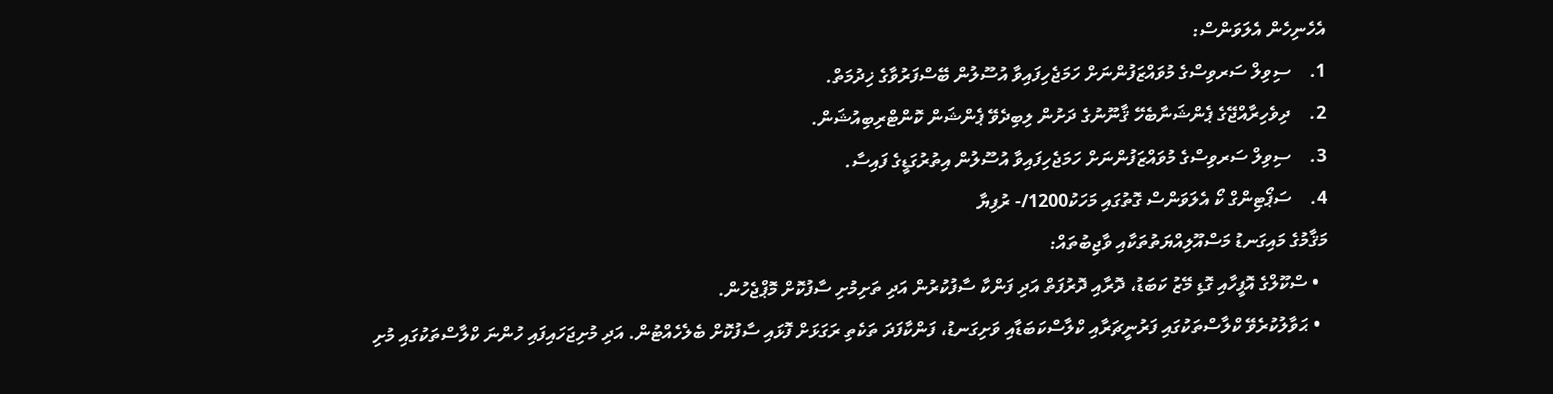އެހެނިހެން އެލަވަންސް:
1.    ސިވިލް ސަރވިސްގެ މުވައްޒަފުންނަށް ހަމަޖެހިފައިވާ އުސޫލުން ބޭސްފަރުވާގެ ޚިދުމަތް.
2.    ދިވެހިރާއްޖޭގެ ޕެންޝަނާބެހޭ ޤާނޫނުގެ ދަށުން ލިބިދެވޭ ޕެންޝަން ކޮންޓްރިބިއުޝަން.
3.    ސިވިލް ސަރވިސްގެ މުވައްޒަފުންނަށް ހަމަޖެހިފައިވާ އުސޫލުން އިތުރުގަޑީގެ ފައިސާ.
4.    ސަޕޯޓިންގް ކޯ އެލަވަންސް ގޮތުގައި މަހަކު1200/- ރުފިޔާ
މަޤާމުގެ މައިގަނޑު މަސްއޫލިއްޔަތުތަކާއި ވާޖިބުތައް:
  • ސްކޫލްގެ އޮފީހާއި ގޮޑި މޭޒު ކަބަޑު، ދޮރާއި ދޮރުފަތް އަދި ފަންކާ ސާފުކުރުން އަދި ތަށިމުށި ސާފުކޮށް މޮޕްޖެހުން.
  • ޙަވާލުކުރެވޭ ކްލާސްތަކުގައި ފަރުނީޗަރާއި ކްލާސްކަބަޑާއި ވަށިގަނޑު، ފަންކާފަދަ ތަކެތި ރަގަޅަށް ފޮޅައި ސާފުކޮށް ބެލެހެއްޓުން. އަދި މުށިޖަހައިފައި ހުންނަ ކްލާސްތަކުގައި މުށި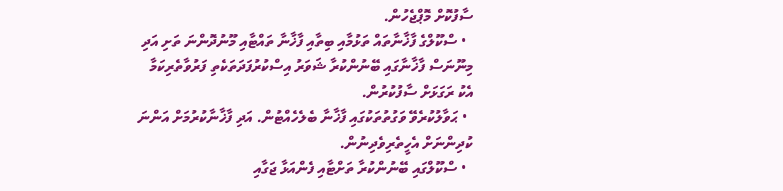ސާފުކޮށް މޮޕްޖެހުން.
  • ސްކޫލްގެ ފާޚާނާތައް ތަޅުމާއި ބިތާއި ފާޚާނާ ތައްޓާއި މޫނުދޮންނަ ތަށި އަދި މިނޫނަސް ފާޚާނާގައި ބޭނުންކުރާ ޝަވަރު އިސްކުރުފަދަތަކެތި ފަރުވާތެރިކަމާ    އެކު ރަގަޅަށް ސާފުކުރުން.
  • ޙަވާލުކުރެވޭ ވަގުތުތަކުގައި ފާޚާނާ ބެލެހެއްޓުން. އަދި ފާޚާނާކުރުމަށް އަންނަ ކުދިންނަށް އެހީތެރިވެދިނުން.
  • ސްކޫލްގައި ބޭނުންކުރާ ތަށްޓާއި ފެންއަޅާ ޖަގާއި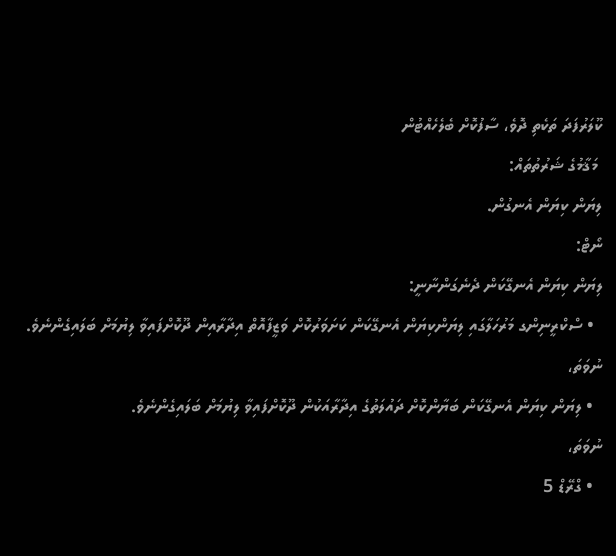ކޫލަރުފަދަ ތަކެތި ދޮވެ، ސާފުކޮށް ބެލެހެއްޓުން
 މަޤާމުގެ ޝަރުތުތައް:
ލިޔަން ކިޔަން އެނގުން.
ނޯޓް:
ލިޔަން ކިޔަން އެނގޭކަން ދެނެގަންނާނީ:
  • ސްކްރީނިންގ މަރުހަލާގައި ލިޔަންކިޔަން އެނގޭކަން ކަށަވަރުކޮށް ވަޒީފާއޮތް އިދާރާއިން ދޫކޮށްފައިވާ ލިޔުމަށް ބަލައިގެންނެވެ.
ނުވަތަ،
  • ލިޔަން ކިޔަން އެނގޭކަން ބަޔާންކޮށް ދައުލަތުގެ އިދާރާއަކުން ދޫކޮށްފައިވާ ލިޔުމަށް ބަލައިގެންނެވެ.
ނުވަތަ،
  • ގްރޭޑް 5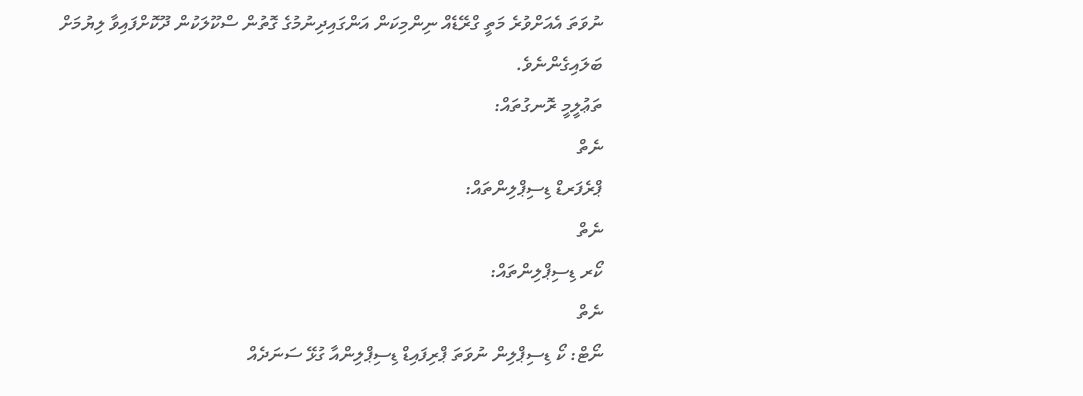ނުވަތަ އެއަށްވުރެ މަތީ ގްރޭޑެއް ނިންމިކަން އަންގައިދިނުމުގެ ގޮތުން ސްކޫލަކުން ދޫކޮށްފައިވާ ލިޔުމަށް ބަލައިގެންނެވެ.
ތަޢުލީމީ ރޮނގުތައް:
ނެތް
ޕްރެފަރޑް ޑިސިޕްލިންތައް:
ނެތް
ކޯރ ޑިސިޕްލިންތައް:
ނެތް
ނޯޓް: ކޯ ޑިސިޕްލިން ނުވަތަ ޕްރިފައިޑް ޑިސިޕްލިންއާ ގުޅޭ ސަނަދެއް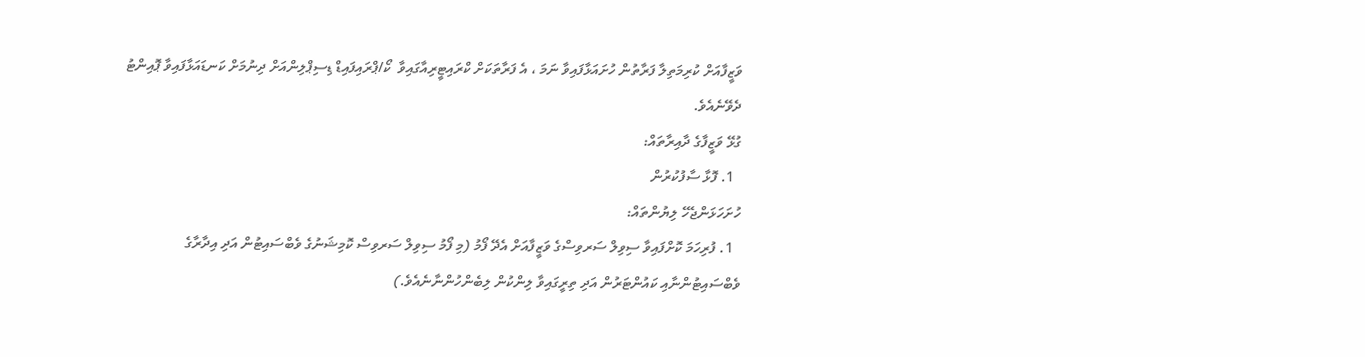ވަޒީފާއަށް ކުރިމަތިލާ ފަރާތުން ހުށައަޅާފައިވާ ނަމަ ، އެ ފަރާތަކަށް ކްރައިޓީރިއާގައިވާ  ކޯ/ޕްރައިފައިޑް ޑިސިޕްލިންއަށް ދިނުމަށް ކަނޑައަޅާފައިވާ ޕޮއިންޓު ދެވޭނެއެވެ.
ގުޅޭ ވަޒީފާގެ ދާއިރާތައް:
  1. ފޮޅާ ސާފުކުރުން
ހުށަހަޅަންޖެހޭ ލިޔުންތައް:
  1. ފުރިހަމަ ކޮށްފައިވާ ސިވިލް ސަރވިސްގެ ވަޒީފާއަށް އެދޭ ފޯމު (މި ފޯމު ސިވިލް ސަރވިސް ކޮމިޝަނުގެ ވެބްސައިޓުން އަދި އިދާރާގެ ވެބްސައިޓުންނާއި ކައުންޓަރުން އަދި ތިރީގައިވާ ލިންކުން ލިބެންހުންނާނެއެވެ.)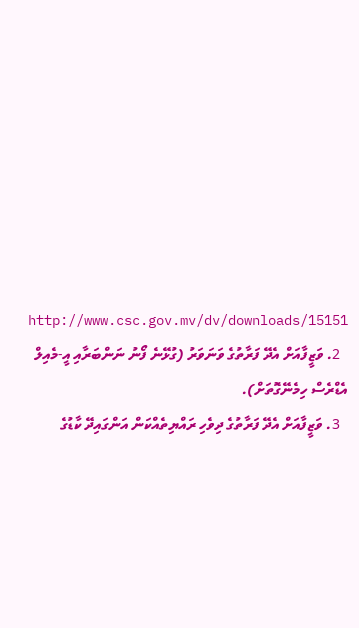http://www.csc.gov.mv/dv/downloads/15151
  2. ވަޒީފާއަށް އެދޭ ފަރާތުގެ ވަނަވަރު (ގުޅޭނެ ފޯނު ނަންބަރާއި އީ-މެއިލް އެޑްރެސް ހިމެނޭގޮތަށް).
  3. ވަޒީފާއަށް އެދޭ ފަރާތުގެ ދިވެހި ރައްޔިތެއްކަން އަންގައިދޭ ކާޑުގެ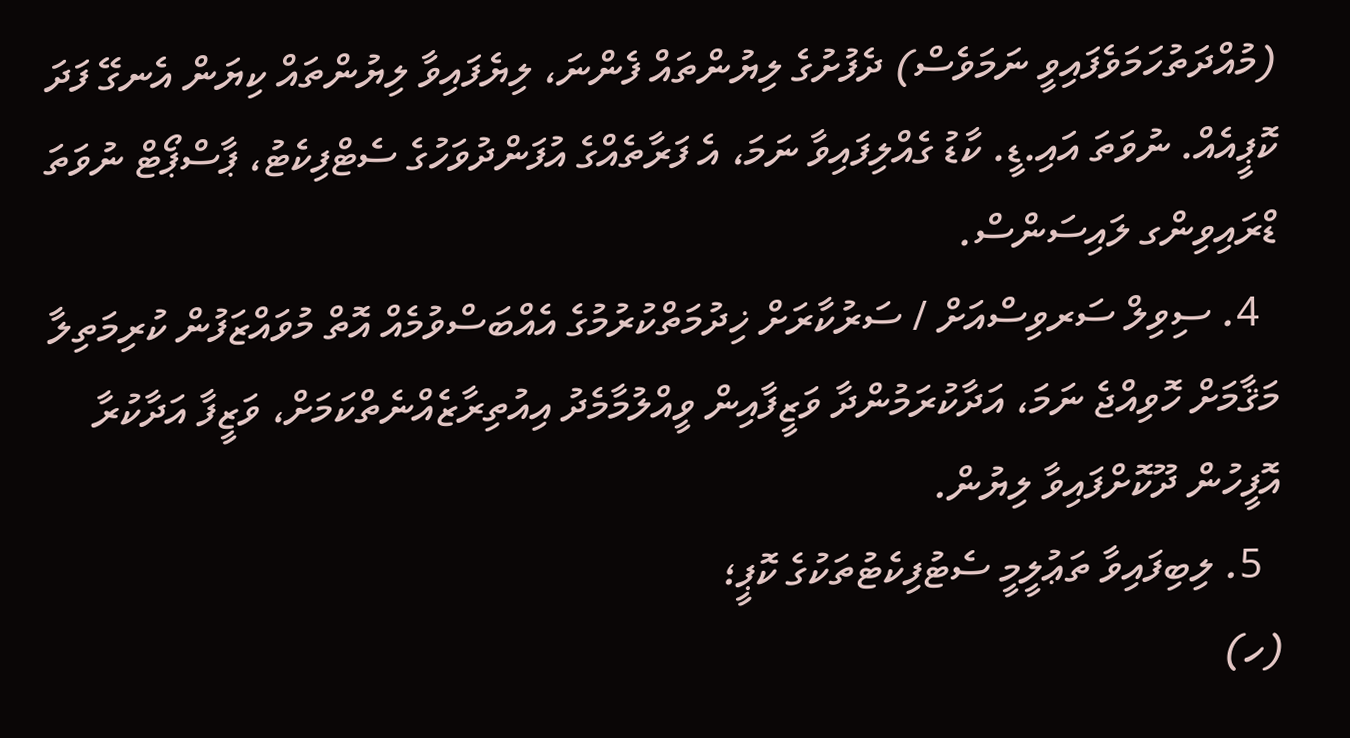(މުއްދަތުހަމަވެފައިވީ ނަމަވެސް) ދެފުށުގެ ލިޔުންތައް ފެންނަ، ލިޔެފައިވާ ލިޔުންތައް ކިޔަން އެނގޭ ފަދަ ކޮޕީއެއް. ނުވަތަ އައި.ޑީ. ކާޑު ގެއްލިފައިވާ ނަމަ، އެ ފަރާތެއްގެ އުފަންދުވަހުގެ ސެޓްފިކެޓު، ޕާސްޕޯޓް ނުވަތަ ޑްރައިވިންގ ލައިސަންސް.
  4. ސިވިލް ސަރވިސްއަށް / ސަރުކާރަށް ޚިދުމަތްކުރުމުގެ އެއްބަސްވުމެއް އޮތް މުވައްޒަފުން ކުރިމަތިލާ މަޤާމަށް ހޮވިއްޖެ ނަމަ، އަދާކުރަމުންދާ ވަޒީފާއިން ވީއްލުމާމެދު އިއުތިރާޒެއްނެތްކަމަށް، ވަޒީފާ އަދާކުރާ އޮފީހުން ދޫކޮށްފައިވާ ލިޔުން.
  5. ލިބިފައިވާ ތަޢުލީމީ ސެޓުފިކެޓުތަކުގެ ކޮޕީ؛
(ހ)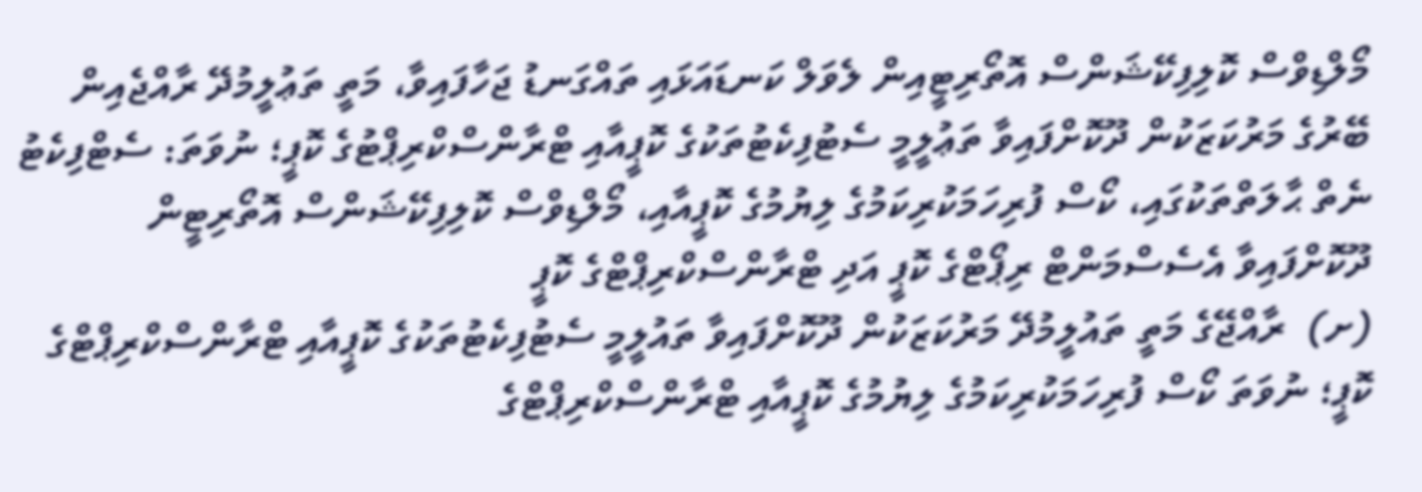މޯލްޑިވްސް ކޮލިފިކޭޝަންސް އޮތޯރިޓީއިން ލެވަލް ކަނޑައަޅައި ތައްގަނޑު ޖަހާފައިވާ، މަތީ ތަޢުލީމުދޭ ރާއްޖެއިން ބޭރުގެ މަރުކަޒަކުން ދޫކޮށްފައިވާ ތަޢުލީމީ ސެޓުފިކެޓުތަކުގެ ކޮޕީއާއި ޓްރާންސްކްރިޕްޓުގެ ކޮޕީ؛ ނުވަތަ: ސެޓްފިކެޓު ނެތް ޙާލަތްތަކުގައި، ކޯސް ފުރިހަމަކުރިކަމުގެ ލިޔުމުގެ ކޮޕީއާއި، މޯލްޑިވްސް ކޮލިފިކޭޝަންސް އޮތޯރިޓީން ދޫކޮށްފައިވާ އެސެސްމަންޓް ރިޕޯޓްގެ ކޮޕީ އަދި ޓްރާންސްކްރިޕްޓްގެ ކޮޕީ
(ށ)  ރާއްޖޭގެ މަތީ ތައުލީމުދޭ މަރުކަޒަކުން ދޫކޮށްފައިވާ ތައުލީމީ ސެޓުފިކެޓުތަކުގެ ކޮޕީއާއި ޓްރާންސްކްރިޕްޓްގެ ކޮޕީ؛ ނުވަތަ ކޯސް ފުރިހަމަކުރިކަމުގެ ލިޔުމުގެ ކޮޕީއާއި ޓްރާންސްކްރިޕްޓްގެ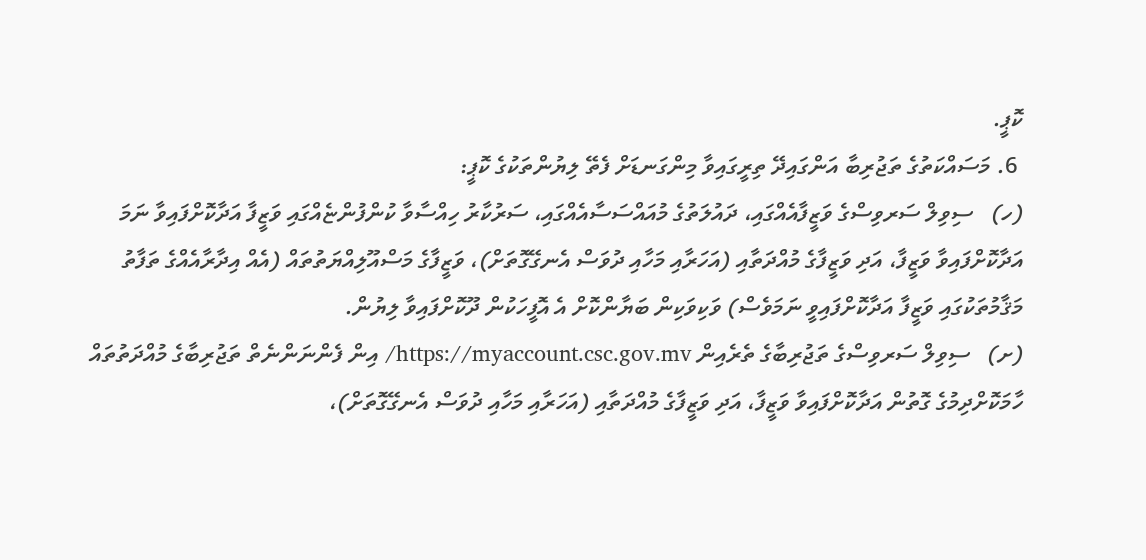ކޮޕީ.
 6. މަސައްކަތުގެ ތަޖުރިބާ އަންގައިދޭ ތިރީގައިވާ މިންގަނޑަށް ފެތޭ ލިޔުންތަކުގެ ކޮޕީ:
(ހ)   ސިވިލް ސަރވިސްގެ ވަޒީފާއެއްގައި، ދައުލަތުގެ މުއައްސަސާއެއްގައި، ސަރުކާރު ހިއްސާވާ ކުންފުންޏެއްގައި ވަޒީފާ އަދާކޮށްފައިވާ ނަމަ އަދާކޮށްފައިވާ ވަޒީފާ، އަދި ވަޒީފާގެ މުއްދަތާއި (އަހަރާއި މަހާއި ދުވަސް އެނގޭގޮތަށް)، ވަޒީފާގެ މަސްއޫލިއްޔަތުތައް (އެއް އިދާރާއެއްގެ ތަފާތު މަޤާމުތަކުގައި ވަޒީފާ އަދާކޮށްފައިވީ ނަމަވެސް) ވަކިވަކިން ބަޔާންކޮށް އެ އޮފީހަކުން ދޫކޮށްފައިވާ ލިޔުން.
(ށ)   ސިވިލް ސަރވިސްގެ ތަޖުރިބާގެ ތެރެއިން https://myaccount.csc.gov.mv/ އިން ފެންނަންނެތް ތަޖުރިބާގެ މުއްދަތުތައް ހާމަކޮށްދިމުގެ ގޮތުން އަދާކޮށްފައިވާ ވަޒީފާ، އަދި ވަޒީފާގެ މުއްދަތާއި (އަހަރާއި މަހާއި ދުވަސް އެނގޭގޮތަށް)،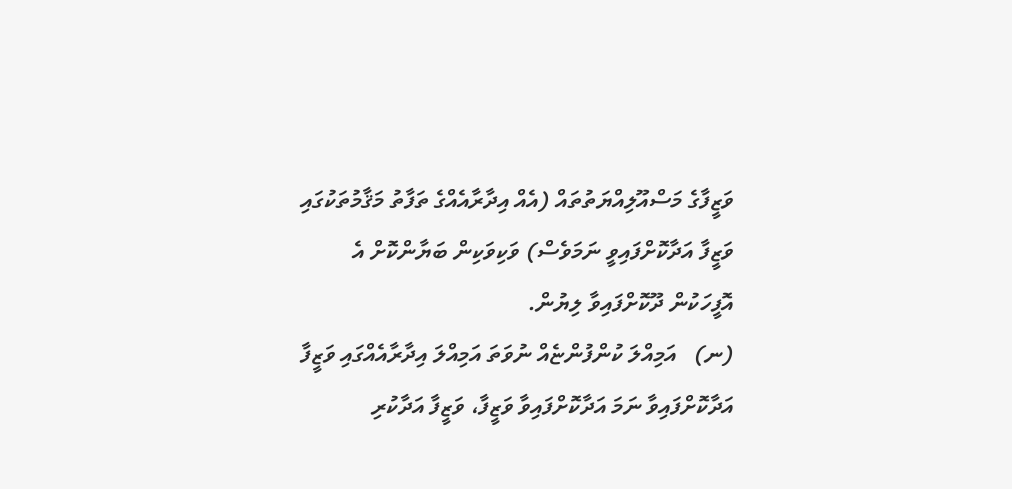ވަޒީފާގެ މަސްއޫލިއްޔަތުތައް (އެއް އިދާރާއެއްގެ ތަފާތު މަޤާމުތަކުގައި ވަޒީފާ އަދާކޮށްފައިވީ ނަމަވެސް) ވަކިވަކިން ބަޔާންކޮށް އެ އޮފީހަކުން ދޫކޮށްފައިވާ ލިޔުން.
(ނ)   އަމިއްލަ ކުންފުންޏެއް ނުވަތަ އަމިއްލަ އިދާރާއެއްގައި ވަޒީފާ އަދާކޮށްފައިވާ ނަމަ އަދާކޮށްފައިވާ ވަޒީފާ، ވަޒީފާ އަދާކުރި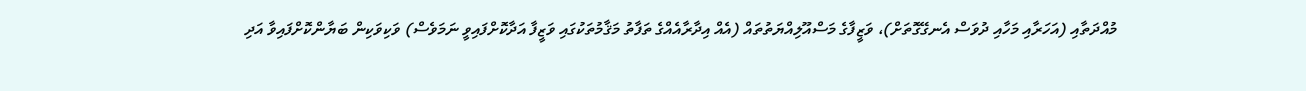މުއްދަތާއި (އަހަރާއި މަހާއި ދުވަސް އެނގޭގޮތަށް)، ވަޒީފާގެ މަސްއޫލިއްޔަތުތައް (އެއް އިދާރާއެއްގެ ތަފާތު މަޤާމުތަކުގައި ވަޒީފާ އަދާކޮށްފައިވީ ނަމަވެސް) ވަކިވަކިން ބަޔާންކޮށްފައިވާ އަދި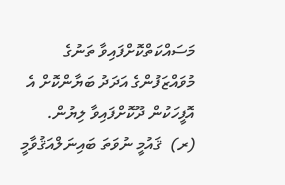މަސައްކަތްކޮށްފައިވާ ތަނުގެ މުވައްޒަފުންގެ އަދަދު ބަޔާންކޮށް އެ އޮފީހަކުން ދޫކޮށްފައިވާ ލިޔުން.
(ރ)  ޤައުމީ ނުވަތަ ބައިނަލްއަޤުވާމީ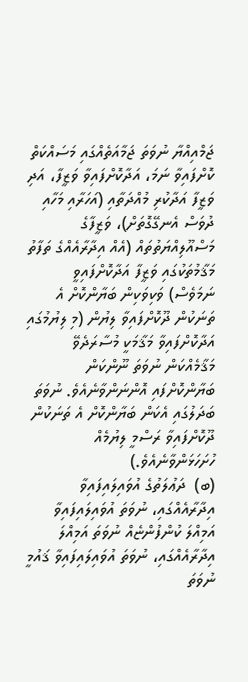ޖަމްއިއްޔާ ނުވަތަ ޖަމާއަތެއްގައި މަސައްކަތް ކޮށްފައިވާ ނަމަ، އަދާކޮށްފައިވާ ވަޒީފާ، އަދި ވަޒީފާ އަދާކުރި މުއްދަތާއި (އަހަރާއި މަހާއި ދުވަސް އެނގޭގޮތަށް)، ވަޒީފާގެ މަސްއޫލިއްޔަތުތައް (އެއް އިދާރާއެއްގެ ތަފާތު މަޤާމުތަކުގައި ވަޒީފާ އަދާކޮށްފައިވީ ނަމަވެސް) ވަކިވަކިން ބަޔާންކޮށް އެ ތަނަކުން ދޫކޮށްފައިވާ ލިޔުން (މި ލިޔުމުގައި އަދާކޮށްފައިވާ މަޤާމަކީ މުސާރަދެވޭ މަޤާމެއްކަން ނުވަތަ ނޫންކަން ބަޔާންކޮށްފައި އޮންނަންވާނެއެވެ. ނުވަތަ ބަދަލުގައި އެކަން ބަޔާންކޮށް އެ ތަނަކުން ދޫކޮށްފައިވާ ރަސްމީ ލިޔުމެއް ހުށަހަޅަންވާނެއެވެ.)
(ބ)  ދަޢުލަތުގެ އުވައިލައިފައިވާ އިދާރާއެއްގައި، ނުވަތަ އުވައިލައިފައިވާ އަމިއްލަ ކުންފުންޏެއް ނުވަތަ އަމިއްލަ އިދާރާއެއްގައި، ނުވަތަ އުވައިލައިފައިވާ ޤައުމީ ނުވަތަ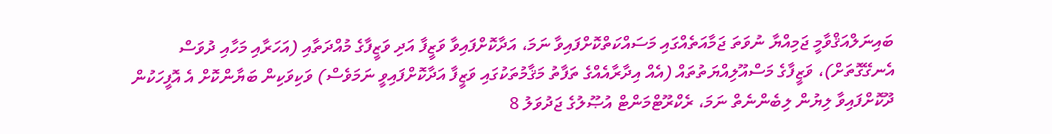ބައިނަލްއަޤްވާމީ ޖަމިއްޔާ ނުވަތަ ޖަމާއަތެއްގައި މަސައްކަތްކޮށްފައިވާ ނަމަ، އަދާކޮށްފައިވާ ވަޒީފާ އަދި ވަޒީފާގެ މުއްދަތާއި (އަހަރާއި މަހާއި ދުވަސް އެނގޭގޮތަށް)، ވަޒީފާގެ މަސްއޫލިއްޔަތުތައް (އެއް އިދާރާއެއްގެ ތަފާތު މަޤާމުތަކުގައި ވަޒީފާ އަދާކޮށްފައިވީ ނަމަވެސް) ވަކިވަކިން ބަޔާންކޮށް އެ އޮފީހަކުން ދޫކޮށްފައިވާ ލިޔުން ލިބެންނެތް ނަމަ، ރެކްރޫޓްމަންޓް އުޞޫލުގެ ޖަދުވަލު 8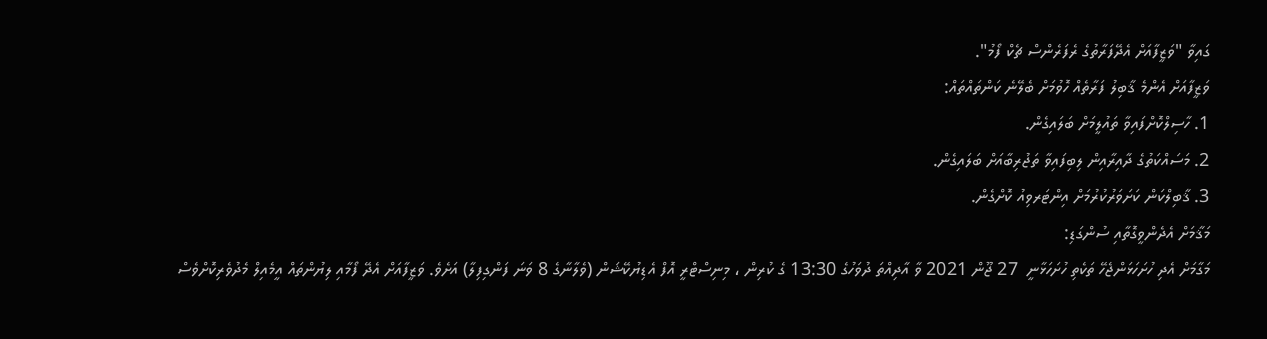ގައިވާ "ވަޒީފާއަށް އެދޭފަރާތުގެ ރެފަރެންސް ޗެކް ފޯމު".
ވަޒީފާއަށް އެންމެ ޤާބިލު ފަރާތެއް ހޮވުމަށް ބެލޭނެ ކަންތައްތައް:
1. ހާސިލްކޮށްފައިވާ ތައުލީމަށް ބަލައިގެން.
2. މަސައްކަތުގެ ދާއިރާއިން ލިބިފައިވާ ތަޖުރިބާއަށް ބަލައިގެން.
3. ޤާބިލްކަން ކަށަވަރުކުރުމަށް އިންޓަރވިއު ކޮށްގެން.
މަޤާމަށް އެދެންވީގޮތާއި ސުންގަޑި:
މަގާމަށް އެދި ހުށަހަޅަންޖެހޭ ތަކެތި ހުށަހަޅާނީ  27 ޖޫން 2021 ވާ އާދިއްތަ ދުވަހުގެ 13:30 ގެ ކުރިން ، މިނިސްޓްރީ އޮފް އެޑިޔުކޭޝަން (ވެލާނާގެ 8 ވަނަ ފަންގިފިލާ) އަށެވެ. ވަޒީފާއަށް އެދޭ ފޯމާއި ލިޔުންތައް އީމެއިލް މެދުވެރިކޮށްވެސް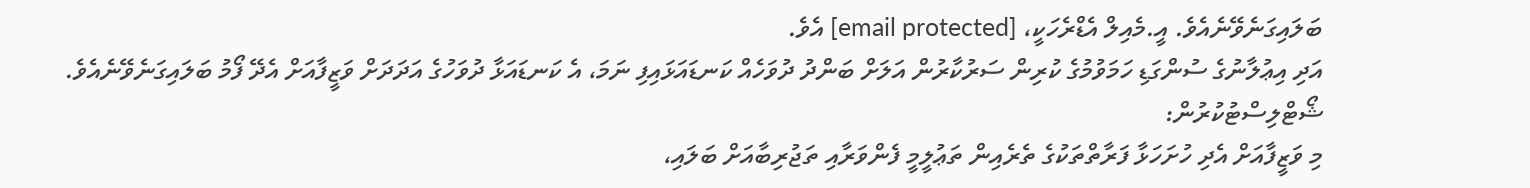ބަލައިގަނެވޭނެއެވެ. އީ.މެއިލް އެޑްރެހަކީ، [email protected] އެވެ.
އަދި އިޢުލާނުގެ ސުންގަޑި ހަމަވުމުގެ ކުރިން ސަރުކާރުން އަލަށް ބަންދު ދުވަހެއް ކަނޑައަޅައިފި ނަމަ، އެ ކަނޑައަޅާ ދުވަހުގެ އަދަދަށް ވަޒީފާއަށް އެދޭ ފޯމު ބަލައިގަނެވޭނެއެވެ.
ޝޯޓްލިސްޓުކުރުން:
މި ވަޒީފާއަށް އެދި ހުށަހަޅާ ފަރާތްތަކުގެ ތެރެއިން ތަޢުލީމީ ފެންވަރާއި ތަޖުރިބާއަށް ބަލައި،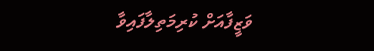ވަޒީފާއަށް ކުރިމަތިލާފައިވާ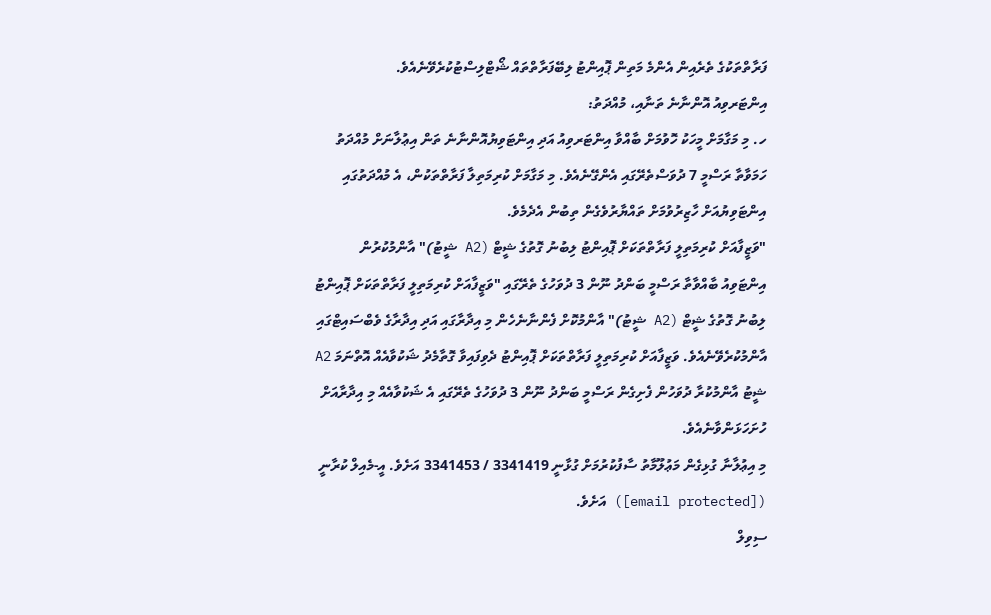ފަރާތްތަކުގެ ތެރެއިން އެންމެ މަތިން ޕޮއިންޓު ލިބޭފަރާތްތައް ޝޯޓްލިސްޓުކުރެވޭނެއެވެ.
އިންޓަރވިއު އޮންނާނެ ތަނާއި، މުއްދަތު:
ހ. މި މަގާމަށް މީހަކު ހޮވުމަށް ބާއްވާ އިންޓަރވިއު އަދި އިންޓަވިޔުއޮންނާނެ ތަން އިޢުލާނަށް މުއްދަތު ހަމަވާތާ ރަސްމީ 7 ދުވަސްތެރޭގައި އެންގޭނެއެވެ. މި މަގާމަށް ކުރިމަތިލާ ފަރާތްތަކުން، އެ މުއްދަތުގައި އިންޓަވިޔުއަށް ހާޒިރުވުމަށް ތައްޔާރުވެގެން ތިބުން އެދެމެވެ.
"ވަޒީފާއަށް ކުރިމަތިލީ ފަރާތްތަކަށް ޕޮއިންޓު ލިބުނު ގޮތުގެ ޝީޓް (A2 ޝީޓު)" އާންމުކުރުން
އިންޓަވިއު ބާއްވާތާ ރަސްމީ ބަންދު ނޫން 3 ދުވަހުގެ ތެރޭގައި "ވަޒީފާއަށް ކުރިމަތިލީ ފަރާތްތަކަށް ޕޮއިންޓު ލިބުނު ގޮތުގެ ޝީޓް (A2 ޝީޓު)" އާންމުކޮށް ފެންނާނެހެން މި އިދާރާގައި އަދި އިދާރާގެ ވެބްސައިޓްގައި އާންމުކުރެވޭނެއެވެ. ވަޒީފާއަށް ކުރިމަތިލީ ފަރާތްތަކަށް ޕޮއިންޓު ދެވިފައިވާ ގޮތާމެދު ޝަކުވާއެއް އޮތްނަމަ A2 ޝީޓު އާންމުކުރާ ދުވަހުން ފެށިގެން ރަސްމީ ބަންދު ނޫން 3 ދުވަހުގެ ތެރޭގައި އެ ޝަކުވާއެއް މި އިދާރާއަށް ހުށަހަޅަންވާނެއެވެ.
މި އިޢުލާނާ ގުޅިގެން މަޢުލޫމާތު ސާފުކުރުމަށް ގުޅާނީ 3341419 / 3341453 އަށެވެ. އީ-މެއިލް ކުރާނީ ([email protected]) އަށެވެ.
ސިވިލް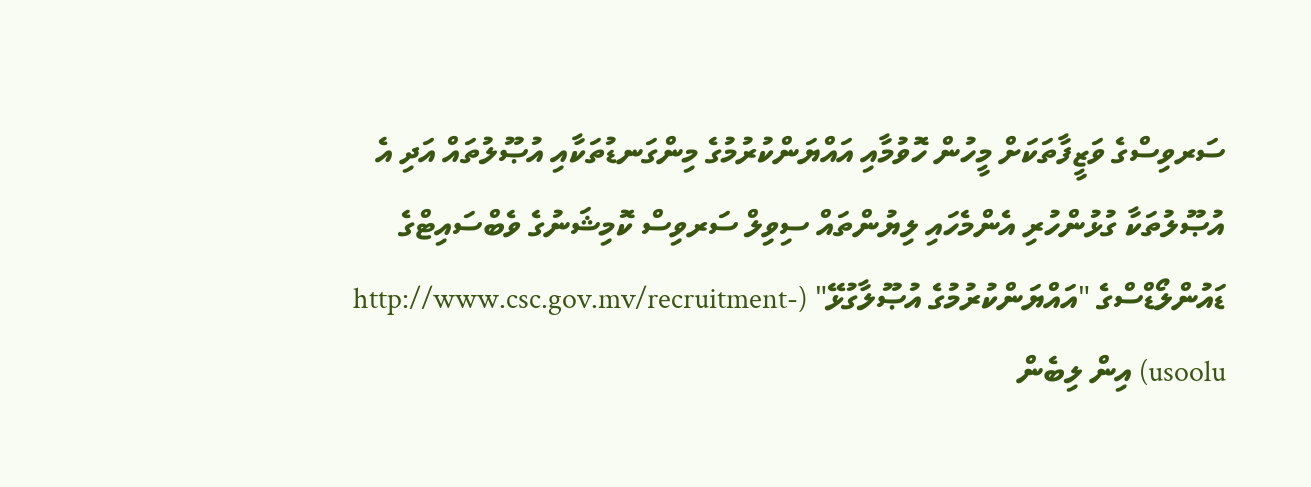ސަރވިސްގެ ވަޒީފާތަކަށް މީހުން ހޮވުމާއި އައްޔަންކުރުމުގެ މިންގަނޑުތަކާއި އުޞޫލުތައް އަދި އެ އުޞޫލުތަކާ ގުޅުންހުރި އެންމެހައި ލިޔުންތައް ސިވިލް ސަރވިސް ކޮމިޝަނުގެ ވެބްސައިޓްގެ ޑައުންލޯޑްސްގެ "އައްޔަންކުރުމުގެ އުޞޫލާގުޅޭ" (http://www.csc.gov.mv/recruitment-usoolu) އިން ލިބެން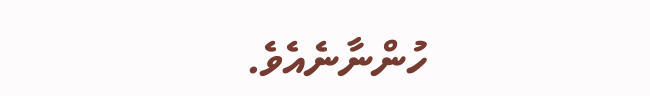ހުންނާނެއެވެ.